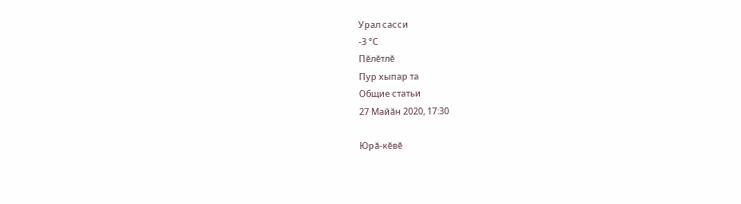Урал сасси
-3 °С
Пӗлӗтлӗ
Пур хыпар та
Общие статьи
27 Майӑн 2020, 17:30

Юрă-кĕвĕ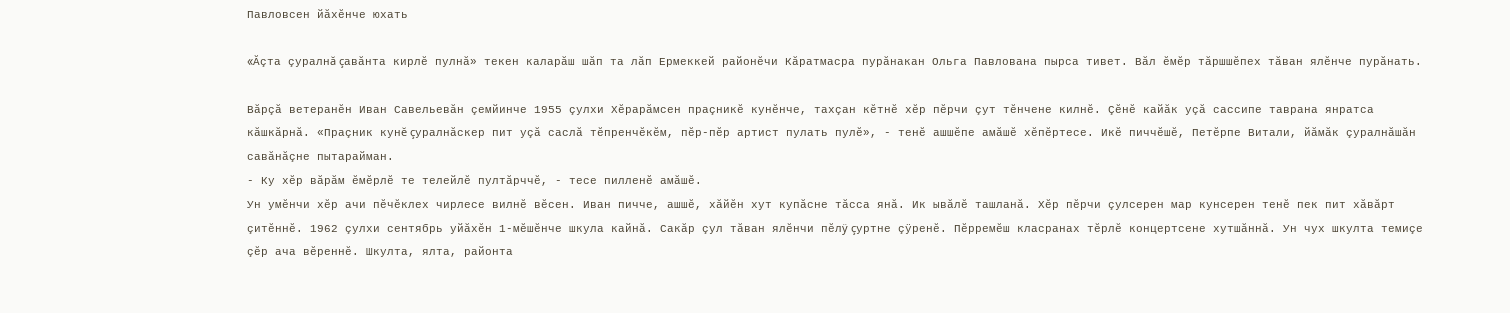Павловсен йăхĕнче юхать

«Ăçта çуралнă çавăнта кирлĕ пулнă» текен каларăш шăп та лăп Ермеккей районĕчи Кăратмасра пурăнакан Ольга Павлована пырса тивет. Вăл ĕмĕр тăршшĕпех тăван ялĕнче пурăнать.

Вăрçă ветеранĕн Иван Савельевăн çемйинче 1955 çулхи Хĕрарăмсен праçникĕ кунĕнче, тахçан кĕтнĕ хĕр пĕрчи çут тĕнчене килнĕ. Çĕнĕ кайăк уçă сассипе таврана янратса кăшкăрнă. «Праçник кунĕ çуралнăскер пит уçă саслă тĕпренчĕкĕм, пĕр-пĕр артист пулать пулĕ», - тенĕ ашшĕпе амăшĕ хĕпĕртесе. Икĕ пиччĕшĕ, Петĕрпе Витали, йăмăк çуралнăшăн савăнăçне пытарайман.
- Ку хĕр вăрăм ĕмĕрлĕ те телейлĕ пултăрччĕ, - тесе пилленĕ амăшĕ.
Ун умĕнчи хĕр ачи пĕчĕклех чирлесе вилнĕ вĕсен. Иван пичче, ашшĕ, хăйĕн хут купăсне тăсса янă. Ик ывăлĕ ташланă. Хĕр пĕрчи çулсерен мар кунсерен тенĕ пек пит хăвăрт çитĕннĕ. 1962 çулхи сентябрь уйăхĕн 1-мĕшĕнче шкула кайнă. Сакăр çул тăван ялĕнчи пĕлÿ çуртне çÿренĕ. Пĕрремĕш класранах тĕрлĕ концертсене хутшăннă. Ун чух шкулта темиçе çĕр ача вĕреннĕ. Шкулта, ялта, районта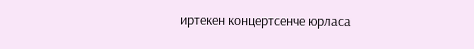иртекен концертсенче юрласа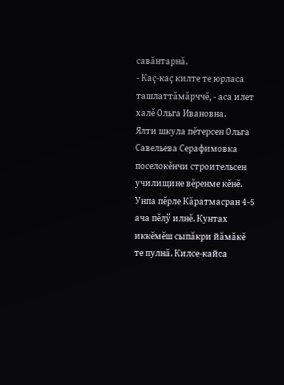савăнтарнă.
- Каç-каç килте те юрласа ташлаттăмăрччĕ, - аса илет халĕ Ольга Ивановна.
Ялти шкула пĕтерсен Ольга Савельева Серафимовка поселокĕнчи строительсен училищине вĕренме кĕнĕ. Унпа пĕрле Кăратмасран 4-5 ача пĕлÿ илнĕ. Кунтах иккĕмĕш сыпăкри йăмăкĕ те пулнă. Килсе-кайса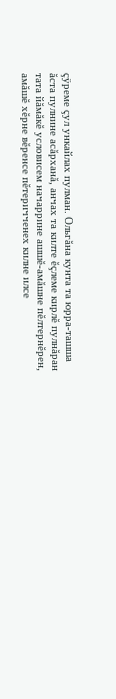çÿреме çул ункайлах пулман. Ольгăна кунта та юрра-ташша ăста пулнине асăрханă, анчах та килте ĕçлеме кирлĕ пулнăран тата йăмăкĕ условисем начаррине ашшĕ-амăшне пĕлтернĕрен, амăшĕ хĕрне вĕренсе пĕтеричченех килне илсе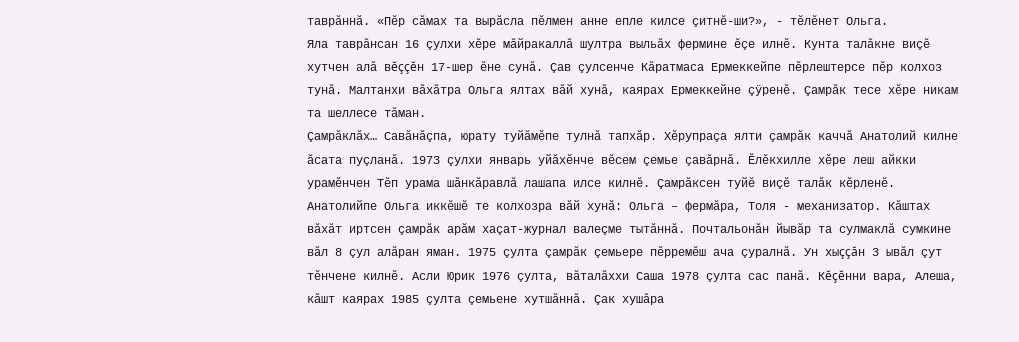таврăннă. «Пĕр сăмах та вырăсла пĕлмен анне епле килсе çитнĕ-ши?», - тĕлĕнет Ольга.
Яла таврăнсан 16 çулхи хĕре мăйракаллă шултра выльăх фермине ĕçе илнĕ. Кунта талăкне виçĕ хутчен алă вĕççĕн 17-шер ĕне сунă. Çав çулсенче Кăратмаса Ермеккейпе пĕрлештерсе пĕр колхоз тунă. Малтанхи вăхăтра Ольга ялтах вăй хунă, каярах Ермеккейне çÿренĕ. Çамрăк тесе хĕре никам та шеллесе тăман.
Çамрăклăх… Савăнăçпа, юрату туйăмĕпе тулнă тапхăр. Хĕрупраçа ялти çамрăк каччă Анатолий килне ăсата пуçланă. 1973 çулхи январь уйăхĕнче вĕсем çемье çавăрнă. Ĕлĕкхилле хĕре леш айкки урамĕнчен Тĕп урама шăнкăравлă лашапа илсе килнĕ. Çамрăксен туйĕ виçĕ талăк кĕрленĕ. Анатолийпе Ольга иккĕшĕ те колхозра вăй хунă: Ольга – фермăра, Толя - механизатор. Кăштах вăхăт иртсен çамрăк арăм хаçат-журнал валеçме тытăннă. Почтальонăн йывăр та сулмаклă сумкине вăл 8 çул алăран яман. 1975 çулта çамрăк çемьере пĕрремĕш ача çуралнă. Ун хыççăн 3 ывăл çут тĕнчене килнĕ. Асли Юрик 1976 çулта, вăталăххи Саша 1978 çулта сас панă. Кĕçĕнни вара, Алеша, кăшт каярах 1985 çулта çемьене хутшăннă. Çак хушăра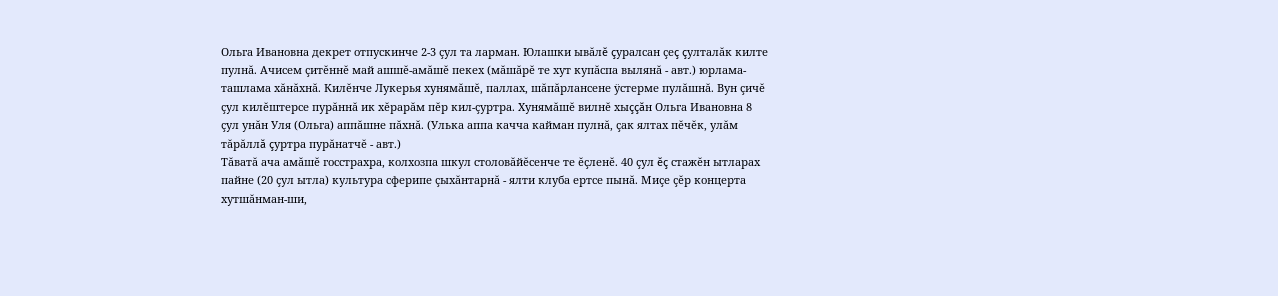Ольга Ивановна декрет отпускинче 2-3 çул та ларман. Юлашки ывăлĕ çуралсан çеç çулталăк килте пулнă. Ачисем çитĕннĕ май ашшĕ-амăшĕ пекех (мăшăрĕ те хут купăспа вылянă - авт.) юрлама- ташлама хăнăхнă. Килĕнче Лукерья хунямăшĕ, паллах, шăпăрлансене ÿстерме пулăшнă. Вун çичĕ çул килĕштерсе пурăннă ик хĕрарăм пĕр кил-çуртра. Хунямăшĕ вилнĕ хыççăн Ольга Ивановна 8 çул унăн Уля (Ольга) аппăшне пăхнă. (Улька аппа качча кайман пулнă, çак ялтах пĕчĕк, улăм тăрăллă çуртра пурăнатчĕ - авт.)
Тăватă ача амăшĕ госстрахра, колхозпа шкул столовăйĕсенче те ĕçленĕ. 40 çул ĕç стажĕн ытларах пайне (20 çул ытла) культура сферипе çыхăнтарнă - ялти клуба ертсе пынă. Миçе çĕр концерта хутшăнман-ши,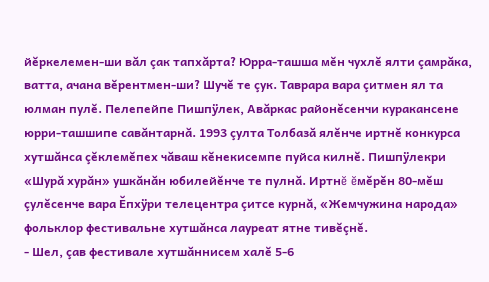йĕркелемен-ши вăл çак тапхăрта? Юрра-ташша мĕн чухлĕ ялти çамрăка, ватта, ачана вĕрентмен-ши? Шучĕ те çук. Таврара вара çитмен ял та юлман пулĕ. Пелепейпе Пишпÿлек, Авăркас районĕсенчи куракансене юрри-ташшипе савăнтарнă. 1993 çулта Толбазă ялĕнче иртнĕ конкурса хутшăнса çĕклемĕпех чăваш кĕнекисемпе пуйса килнĕ. Пишпÿлекри «Шурă хурăн» ушкăнăн юбилейĕнче те пулнă. Иртнĕ ĕмĕрĕн 80-мĕш çулĕсенче вара Ĕпхÿри телецентра çитсе курнă, «Жемчужина народа» фольклор фестивальне хутшăнса лауреат ятне тивĕçнĕ.
- Шел, çав фестивале хутшăннисем халĕ 5-6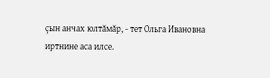çын анчах юлтăмăр, - тет Ольга Ивановна иртнине аса илсе.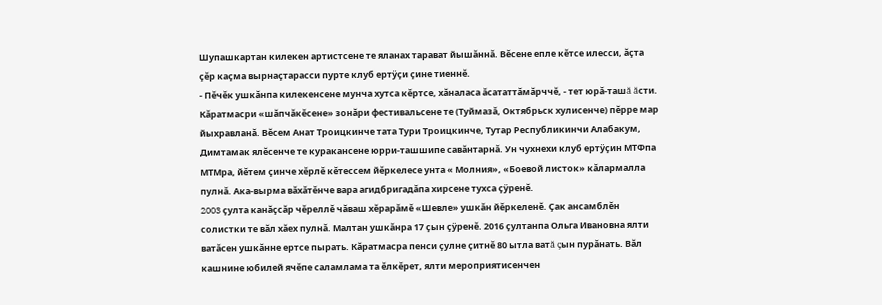Шупашкартан килекен артистсене те яланах тарават йышăннă. Вĕсене епле кĕтсе илесси, ăçта çĕр каçма вырнаçтарасси пурте клуб ертÿçи çине тиеннĕ.
- Пĕчĕк ушкăнпа килекенсене мунча хутса кĕртсе, хăналаса ăсататтăмăрччĕ, - тет юрă-ташă ăсти.
Кăратмасри «шăпчăкĕсене» зонăри фестивальсене те (Туймазă, Октябрьск хулисенче) пĕрре мар йыхравланă. Вĕсем Анат Троицкинче тата Тури Троицкинче, Тутар Республикинчи Алабакум, Димтамак ялĕсенче те куракансене юрри-ташшипе савăнтарнă. Ун чухнехи клуб ертÿçин МТФпа МТМра, йĕтем çинче хĕрлĕ кĕтессем йĕркелесе унта « Молния», «Боевой листок» кăлармалла пулнă. Ака-вырма вăхăтĕнче вара агидбригадăпа хирсене тухса çÿренĕ.
2003 çулта канăçсăр чĕреллĕ чăваш хĕрарăмĕ «Шевле» ушкăн йĕркеленĕ. Çак ансамблĕн солистки те вăл хăех пулнă. Малтан ушкăнра 17 çын çÿренĕ. 2016 çултанпа Ольга Ивановна ялти ватăсен ушкăнне ертсе пырать. Кăратмасра пенси çулне çитнĕ 80 ытла ватă çын пурăнать. Вăл кашнине юбилей ячĕпе саламлама та ĕлкĕрет, ялти мероприятисенчен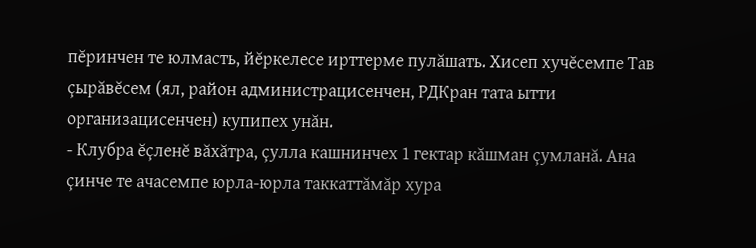пĕринчен те юлмасть, йĕркелесе ирттерме пулăшать. Хисеп хучĕсемпе Тав çырăвĕсем (ял, район администрацисенчен, РДКран тата ытти организацисенчен) купипех унăн.
- Клубра ĕçленĕ вăхăтра, çулла кашнинчех 1 гектар кăшман çумланă. Ана çинче те ачасемпе юрла-юрла таккаттăмăр хура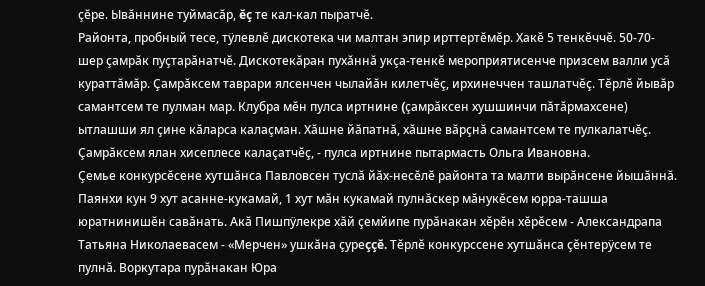çĕре. Ывăннине туймасăр, ĕç те кал-кал пыратчĕ.
Районта, пробный тесе, тÿлевлĕ дискотека чи малтан эпир ирттертĕмĕр. Хакĕ 5 тенкĕччĕ. 50-70-шер çамрăк пуçтарăнатчĕ. Дискотекăран пухăннă укçа-тенкĕ мероприятисенче призсем валли усă кураттăмăр. Çамрăксем таврари ялсенчен чылайăн килетчĕç, ирхинеччен ташлатчĕç. Тĕрлĕ йывăр самантсем те пулман мар. Клубра мĕн пулса иртнине (çамрăксен хушшинчи пăтăрмахсене) ытлашши ял çине кăларса калаçман. Хăшне йăпатнă, хăшне вăрçнă самантсем те пулкалатчĕç. Çамрăксем ялан хисеплесе калаçатчĕç, - пулса иртнине пытармасть Ольга Ивановна.
Çемье конкурсĕсене хутшăнса Павловсен туслă йăх-несĕлĕ районта та малти вырăнсене йышăннă. Паянхи кун 9 хут асанне-кукамай, 1 хут мăн кукамай пулнăскер мăнукĕсем юрра-ташша юратнинишĕн савăнать. Акă Пишпÿлекре хăй çемйипе пурăнакан хĕрĕн хĕрĕсем - Александрапа Татьяна Николаевасем - «Мерчен» ушкăна çуреççĕ. Тĕрлĕ конкурссене хутшăнса çĕнтерÿсем те пулнă. Воркутара пурăнакан Юра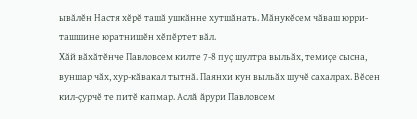ывăлĕн Настя хĕрĕ ташă ушкăнне хутшăнать. Мăнукĕсем чăваш юрри-ташшине юратнишĕн хĕпĕртет вăл.
Хăй вăхăтĕнче Павловсем килте 7-8 пуç шултра выльăх, темиçе сысна, вуншар чăх, хур-кăвакал тытнă. Паянхи кун выльăх шучĕ сахалрах. Вĕсен кил-çурчĕ те питĕ капмар. Аслă ăрури Павловсем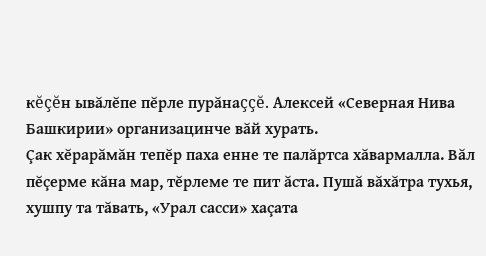кĕçĕн ывăлĕпе пĕрле пурăнаççĕ. Алексей «Северная Нива Башкирии» организацинче вăй хурать.
Çак хĕрарăмăн тепĕр паха енне те палăртса хăвармалла. Вăл пĕçерме кăна мар, тĕрлеме те пит ăста. Пушă вăхăтра тухья, хушпу та тăвать, «Урал сасси» хаçата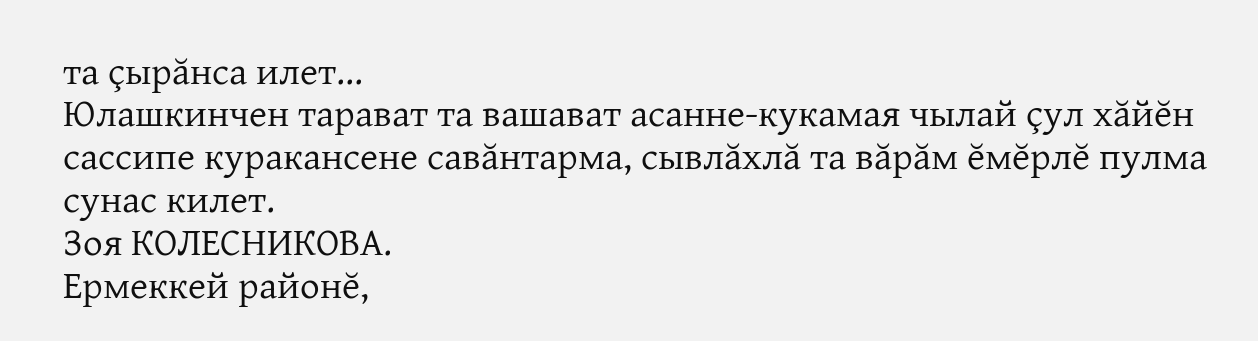та çырăнса илет...
Юлашкинчен тарават та вашават асанне-кукамая чылай çул хăйĕн сассипе куракансене савăнтарма, сывлăхлă та вăрăм ĕмĕрлĕ пулма сунас килет.
Зоя КОЛЕСНИКОВА.
Ермеккей районĕ,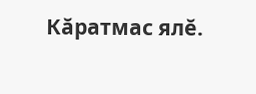Кăратмас ялĕ.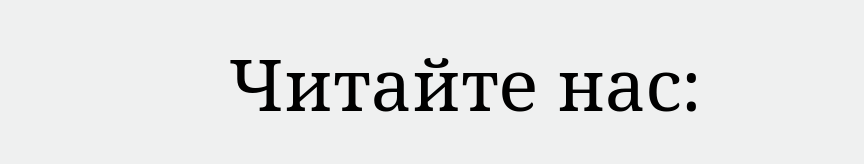Читайте нас: